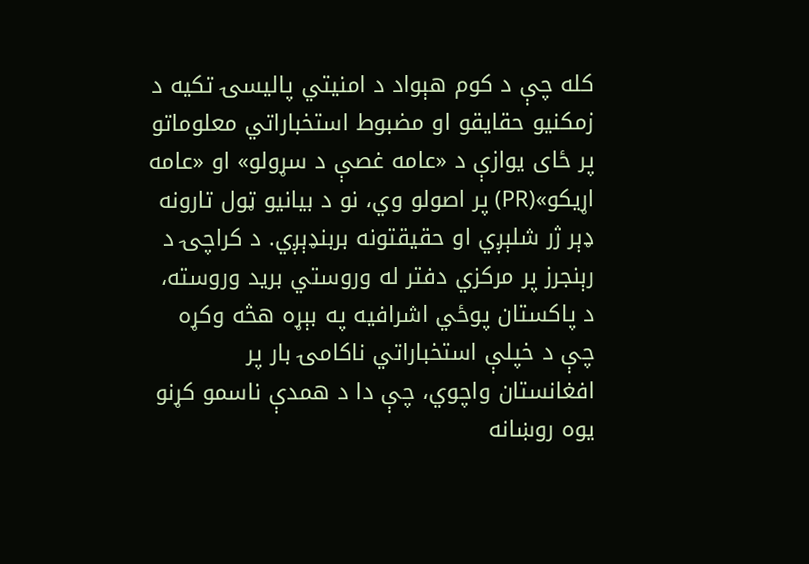کله چې د کوم هېواد د امنیتي پالیسۍ تکیه د زمکنيو حقایقو او مضبوط استخباراتي معلوماتو پر ځای یوازې د «عامه غصې د سړولو» او «عامه اړیکو»(PR) پر اصولو وي، نو د بیانیو ټول تارونه ډېر ژر شلېږي او حقیقتونه بربنډېږي. د کراچۍ د رېنجرز پر مرکزي دفتر له وروستي برید وروسته، د پاکستان پوځي اشرافیه په بېړه هڅه وکړه چې د خپلې استخباراتي ناکامۍ بار پر افغانستان واچوي، چې دا د همدې ناسمو کړنو یوه روښانه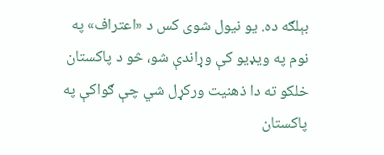بېلګه ده. یو نیول شوی کس د «اعتراف» په نوم په ویډیو کې وړاندې شو، څو د پاکستان خلکو ته دا ذهنیت ورکړل شي چې ګواکې په پاکستان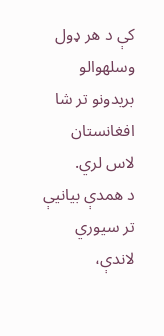کې د هر ډول وسلهوالو بریدونو تر شا افغانستان لاس لري.
د همدې بیانیې تر سیوري لاندې،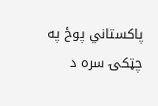پاکستاني پوځ په چټکۍ سره د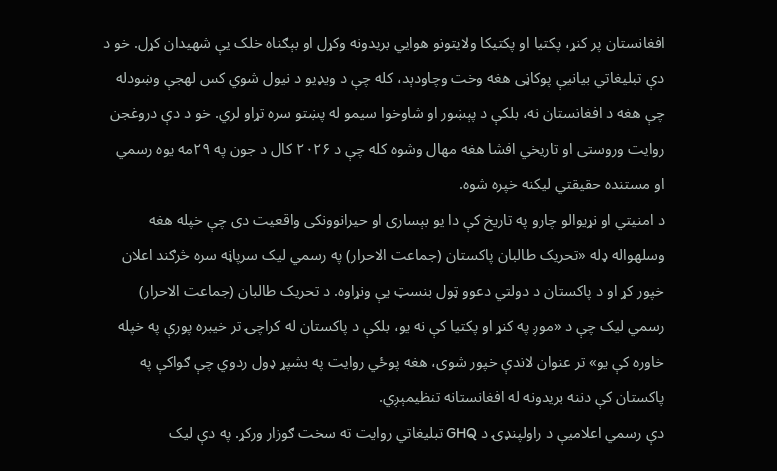افغانستان پر کنړ، پکتیا او پکتیکا ولایتونو هوایي بریدونه وکړل او بېګناه خلک یې شهیدان کړل. خو د دې تبلیغاتي بیانیې پوکاڼی هغه وخت وچاودېد، کله چې د ویډیو د نیول شوي کس لهجې وښودله چې هغه د افغانستان نه، بلکې د پېښور او شاوخوا سیمو له پښتو سره تړاو لري. خو د دې دروغجن روایت وروستی او تاریخي افشا هغه مهال وشوه کله چې د ۲۰۲۶ کال د جون په ۲۹مه یوه رسمي او مستنده حقیقتي لیکنه خپره شوه.
د امنیتي او نړیوالو چارو په تاریخ کې دا یو بېساری او حیرانوونکی واقعیت دی چې خپله هغه وسلهواله ډله «تحریک طالبان پاکستان (جماعت الاحرار) په رسمي لیک سرپاڼه سره څرګند اعلان خپور کړ او د پاکستان د دولتي دعوو ټول بنسټ یې ونړاوه. د تحریک طالبان (جماعت الاحرار) رسمي لیک چې د «موږ په کنړ او پکتیا کې نه یو، بلکې د پاکستان له کراچۍ تر خیبره پورې په خپله خاوره کې یو» تر عنوان لاندې خپور شوی، هغه پوځي روایت په بشپړ ډول ردوي چې ګواکې په پاکستان کې دننه بریدونه له افغانستانه تنظیمېږي.
دې رسمي اعلامیې د راولپنډۍ د GHQ تبلیغاتي روایت ته سخت ګوزار ورکړ. په دې لیک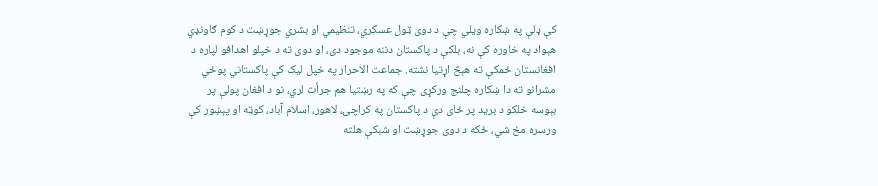کې ډلې په ښکاره ویلي چې د دوی ټول عسکري، تنظیمي او بشري جوړښت د کوم ګاونډي هېواد په خاوره کې نه، بلکې د پاکستان دننه موجود دی، او دوی ته د خپلو اهدافو لپاره د افغانستان ځمکې ته هېڅ اړتیا نشته. جماعت الاحرار په خپل لیک کې پاکستاني پوځي مشرانو ته دا ښکاره چلنج ورکړی چې که په رښتیا هم جرأت لري، نو د افغان پولې پر بېوسه خلکو د برید پر ځای دې د پاکستان په کراچۍ، لاهور، اسلام آباد، کوټه او پېښور کې ورسره مخ شي، ځکه د دوی جوړښت او شبکې هلته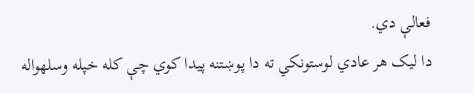فعالې دي.
دا لیک هر عادي لوستونکي ته دا پوښتنه پیدا کوي چې کله خپله وسلهواله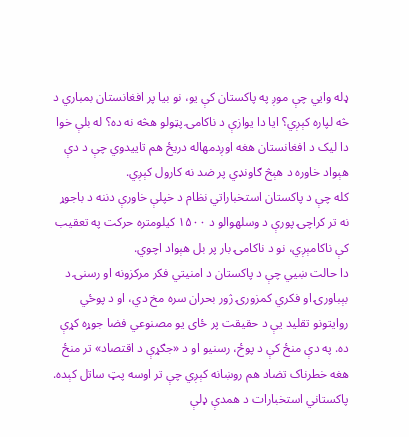ډله وايي چې موږ په پاکستان کې یو، نو بیا پر افغانستان بمباري د څه لپاره کېږي؟ ایا دا یوازې د ناکامۍ پټولو هڅه نه ده؟ له بلې خوا دا لیک د افغانستان هغه اوږدمهاله دریځ هم تاییدوي چې د دې هېواد خاوره د هېڅ ګاونډي پر ضد نه کارول کېږي.
کله چې د پاکستان استخباراتي نظام د خپلې خاورې دننه د باجوړ نه تر کراچۍ پورې د وسلهوالو د ۱۵۰۰ کیلومتره حرکت په تعقیب کې ناکامېږي، نو د ناکامۍ بار پر بل هېواد اچوي.
دا حالت ښيي چې د پاکستان د امنیتي فکر مرکزونه او رسنۍ د بېباورۍ او فکري کمزورۍ ژور بحران سره مخ دي، او د پوځي روایتونو تقلید یې د حقیقت پر ځای یو مصنوعي فضا جوړه کړې ده. په دې منځ کې د پوځ، رسنیو او د «جګړې د اقتصاد» تر منځ هغه خطرناک تضاد هم روښانه کېږي چې تر اوسه پټ ساتل کېده.
پاکستاني استخبارات د همدې ډلې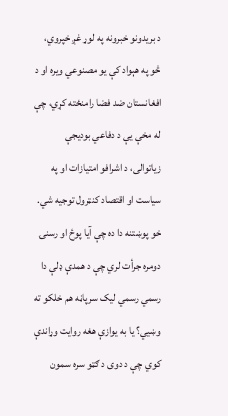د بریدونو خبرونه په لوړ غږ خپروي، څو په هېواد کې یو مصنوعي ویره او د افغانستان ضد فضا رامنځته کړي، چې له مخې یې د دفاعي بودیجې زیاتوالی، د اشرافو امتیازات او په سیاست او اقتصاد کنټرول توجیه شي. خو پوښتنه دا ده چې آیا پوځ او رسنۍ دومره جرأت لري چې د همدې ډلې دا رسمي رسمي لیک سرپاڼه هم خلکو ته وښيي؟ یا به یوازې هغه روایت وړاندې کوي چې د دوی د ګټو سره سمون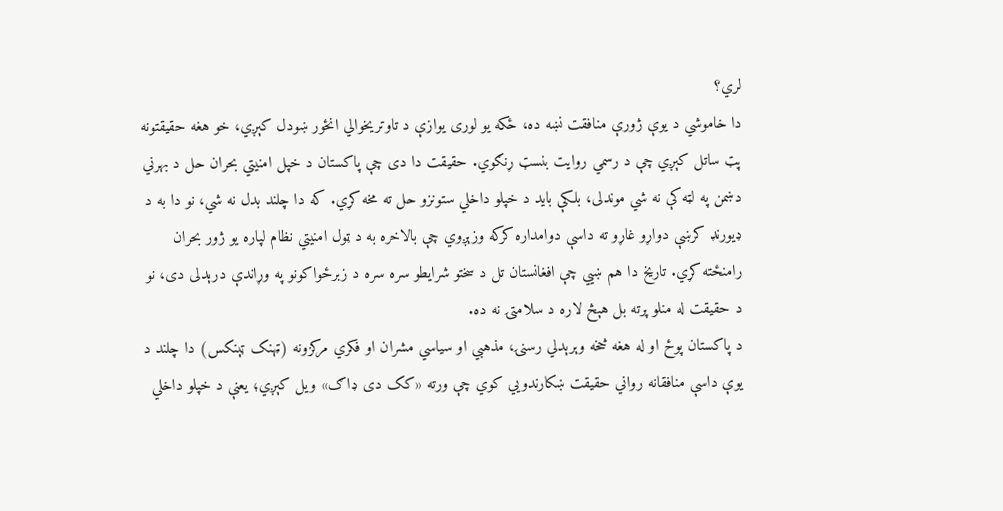لري؟
دا خاموشي د یوې ژورې منافقت نښه ده، ځکه یو لوری یوازې د تاوتریخوالي انځور ښودل کېږي، خو هغه حقیقتونه پټ ساتل کېږي چې د رسمي روایت بنسټ ړنګوي. حقیقت دا دی چې پاکستان د خپل امنیتي بحران حل د بهرني دښمن په لټه کې نه شي موندلی، بلکې باید د خپلو داخلي ستونزو حل ته مخه کړي. که دا چلند بدل نه شي، نو دا به د ډیورنډ کرښې دواړو غاړو ته داسې دوامداره کرکه وزېږوي چې بالاخره به د ټول امنیتي نظام لپاره یو ژور بحران رامنځته کړي. تاریخ دا هم ښيي چې افغانستان تل د سختو شرایطو سره سره د زبرځواکونو په وړاندې درېدلی دی، نو د حقیقت له منلو پرته بل هېڅ لاره د سلامتۍ نه ده.
د پاکستان پوځ او له هغه څخه وېرېدلي رسنۍ، مذهبي او سیاسي مشران او فکري مرکزونه (ټهنک ټېنکس) دا چلند د یوې داسې منافقانه رواني حقیقت ښکارندويي کوي چې ورته «کک دی ډاګ» ویل کېږي؛ یعنې د خپلو داخلي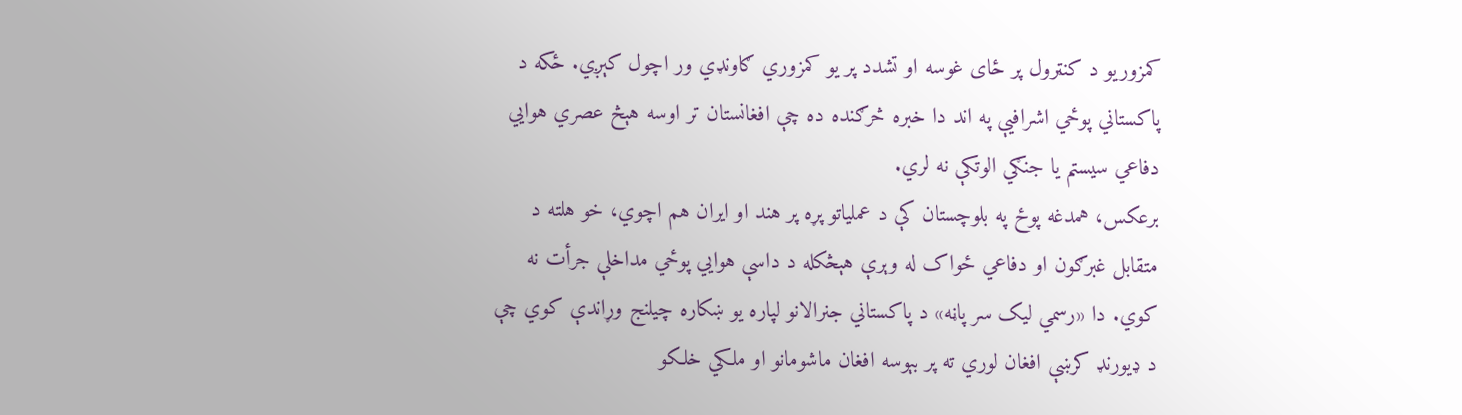کمزوریو د کنټرول پر ځای غوسه او تشدد پر یو کمزوري ګاونډي ور اچول کېږي. ځکه د پاکستاني پوځي اشرافیې په اند دا خبره څرګنده ده چې افغانستان تر اوسه هېڅ عصري هوایي دفاعي سیستم یا جنګي الوتکې نه لري.
برعکس، همدغه پوځ په بلوچستان کې د عملیاتو پړه پر هند او ایران هم اچوي، خو هلته د متقابل غبرګون او دفاعي ځواک له وېرې هېڅکله د داسې هوایي پوځي مداخلې جرأت نه کوي. دا «رسمي لیک سر پاڼه» د پاکستاني جنرالانو لپاره یو ښکاره چیلنج وړاندې کوي چې د ډیورنډ کرښې افغان لوري ته پر بېوسه افغان ماشومانو او ملکي خلکو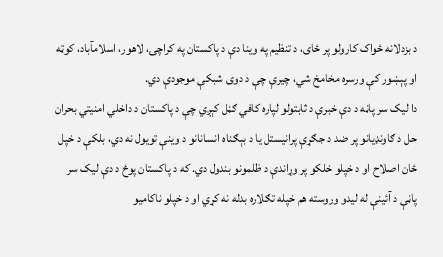د بزدلانه ځواک کارولو پر ځای، د تنظیم په وینا دې د پاکستان په کراچۍ، لاهور، اسلامآباد، کوټه او پېښور کې ورسره مخامخ شي، چیرې چې د دوی شبکې موجودې دي.
دا لیک سر پاڼه د دې خبرې د ثابتولو لپاره کافي ګڼل کېږي چې د پاکستان د داخلي امنیتي بحران حل د ګاونډیانو پر ضد د جګړې پرانیستل یا د بېګناه انسانانو د وینې تویول نه دي، بلکې د خپل ځان اصلاح او د خپلو خلکو پر وړاندې د ظلمونو بندول دي. که د پاکستان پوځ د دې لیک سر پاڼې د آئینې له لیدو وروسته هم خپله تګلاره بدله نه کړي او د خپلو ناکامیو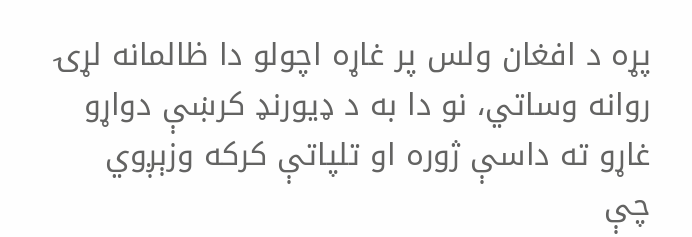پړه د افغان ولس پر غاړه اچولو دا ظالمانه لړۍ روانه وساتي، نو دا به د ډیورنډ کرښې دواړو غاړو ته داسې ژوره او تلپاتې کرکه وزېږوي چې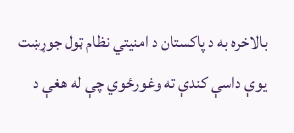بالاخره به د پاکستان د امنیتي نظام ټول جوړښت یوې داسې کندې ته وغورځوي چې له هغې د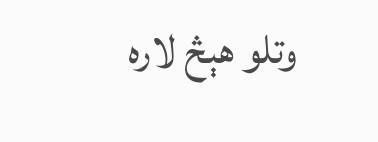وتلو هېڅ لاره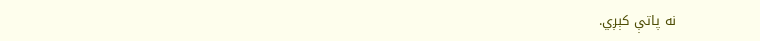نه پاتې کېږي.